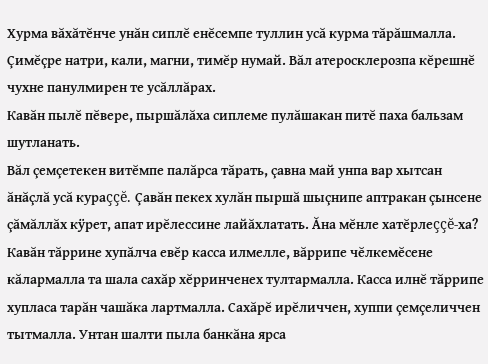Хурма вăхăтĕнче унăн сиплĕ енĕсемпе туллин усă курма тăрăшмалла. Çимĕçре натри, кали, магни, тимĕр нумай. Вăл атеросклерозпа кĕрешнĕ чухне панулмирен те усăллăрах.
Кавăн пылĕ пĕвере, пыршăлăха сиплеме пулăшакан питĕ паха бальзам шутланать.
Вăл çемçетекен витĕмпе палăрса тăрать, çавна май унпа вар хытсан ăнăçлă усă кураççĕ. Çавăн пекех хулăн пыршă шыçнипе аптракан çынсене çăмăллăх кÿрет, апат ирĕлессине лайăхлатать. Ăна мĕнле хатĕрлеççĕ-ха?
Кавăн тăррине хупăлча евĕр касса илмелле, вăррипе чĕлкемĕсене кăлармалла та шала сахăр хĕрринченех тултармалла. Касса илнĕ тăррипе хупласа тарăн чашăка лартмалла. Сахăрĕ ирĕличчен, хуппи çемçеличчен тытмалла. Унтан шалти пыла банкăна ярса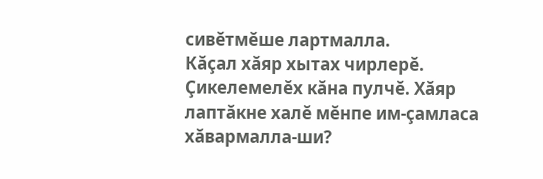сивĕтмĕше лартмалла.
Кăçал хăяр хытах чирлерĕ. Çикелемелĕх кăна пулчĕ. Хăяр лаптăкне халĕ мĕнпе им-çамласа хăвармалла-ши?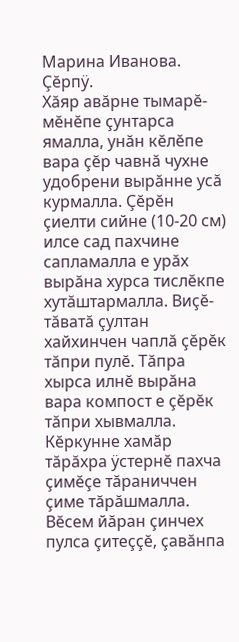Марина Иванова. Çĕрпÿ.
Хăяр авăрне тымарĕ-мĕнĕпе çунтарса ямалла, унăн кĕлĕпе вара çĕр чавнă чухне удобрени вырăнне усă курмалла. Çĕрĕн çиелти сийне (10-20 см) илсе сад пахчине сапламалла е урăх вырăна хурса тислĕкпе хутăштармалла. Виçĕ-тăватă çултан хайхинчен чаплă çĕрĕк тăпри пулĕ. Тăпра хырса илнĕ вырăна вара компост е çĕрĕк тăпри хывмалла.
Кĕркунне хамăр тăрăхра ÿстернĕ пахча çимĕçе тăраниччен çиме тăрăшмалла. Вĕсем йăран çинчех пулса çитеççĕ, çавăнпа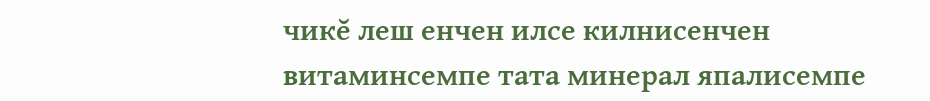чикĕ леш енчен илсе килнисенчен витаминсемпе тата минерал япалисемпе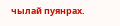чылай пуянрах.